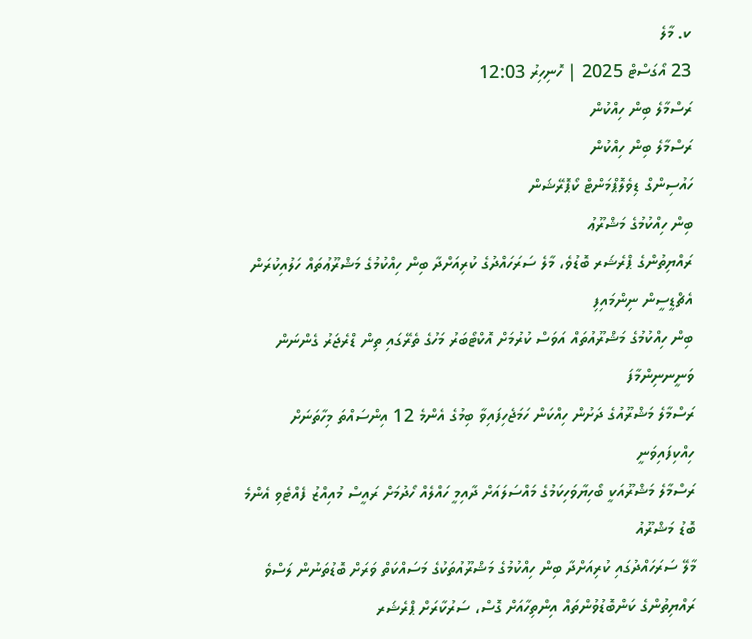ކ. މާލެ
23 އޯގަސްޓް 2025 | ހޮނިހިރު 12:03
ރަސްމާލެ ބިން ހިއްކުން
ރަސްމާލެ ބިން ހިއްކުން
ހައުސިންގް ޑިވެލޮޕްމަންޓް ކޯޕޮރޭޝަން
ބިން ހިއްކުމުގެ މަޝްރޫޢު
ރައްޔިތުންގެ ޕްރެޝަރ ބޮޑުވެ، މާލެ ސަރަހައްދުގެ ކުރިއަށްދާ ބިން ހިއްކުމުގެ މަޝްރޫޢުތައް ހަލުއިކުރަން އެޗްޑީސީން ނިންމައިފި
ބިން ހިއްކުމުގެ މަޝްރޫއުތައް އަވަސް ކުރުމަށް އޮކްޓޯބަރު މަހުގެ ތެރޭގައި ތިން ޑްރެޖަރު ގެންނަން ވަނީނނިންމާފަ
ރަސްމާލެ މަޝްރޫއުގެ ދަށުން ހިއްކަން ހަމަޖެހިފައިވާ ބިމުގެ އެންމެ 12 އިންސައްތަ މިހާތަނަށް ހިއްކިފައިވަނީ
ރަސްމާލެ މަޝްރޫއަކީ ބޯހިޔާވަހިކަމުގެ މައްސަލައަށް ދާއިމީ ހައްލެއް ހޯދުމަށް ރައީސް މުއިއްޒު ފެއްޓެވި އެންމެ ބޮޑު މަޝްރޫއު
މާލޭ ސަރަހައްދުގައި ކުރިއަށްދާ ބިން ހިއްކުމުގެ މަޝްރޫއުތަކުގެ މަސައްކަތް ވަރަށް ބޮޑުތަނުން ލަސްވެ ރައްޔިތުންގެ ކަންބޮޑުވުންތައް އިންތިހާއަށް ގޮސް، ސަރުކާރަށް ޕްރެޝަރ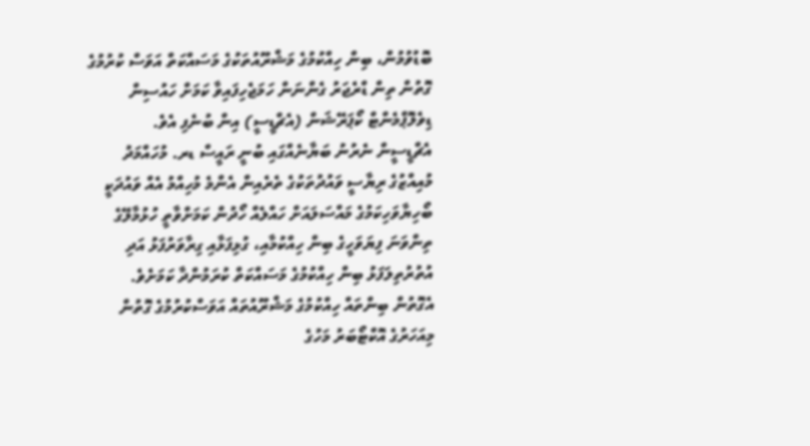ބޮޑުވުމުން، ބިން ހިއްކުމުގެ މަޝްރޫއުތަކުގެ މަސައްކަތް އަވަސް ކުރުމުގެ ގޮތުން ތިން ޑްރެޖަރު ގެންނަން ހަމަޖެހިފައިވާ ކަމަށް ހައުސިން ޑިވެލޮޕްމެންޓް ކޯޕަރޭޝަން (އެޗްޑީސީ) އިން ބުނެފި އެވެ.
އެޗްޑީސީން ނެރުނު ބަޔާނެއްގައި ބުނީ ރައީސް ޑރ. މުހައްމަދު މުއިއްޒުގެ ރިޔާސީ ވައުދުތަކުގެ ތެރެއިން އެންމެ މުހިއްމު އެއް ވައުދަކީ ބޯހިޔާވަހިކަމުގެ މައްސަލައަށް ހައްލެއް ހޯދުން ކަމަށްވާތީ ހުޅުމާލޭގެ ތިންވަނަ ފިޔަވަހީގެ ބިން ހިއްކުމާއި، ގުޅިފަޅާއި ގިރާވަރުފަޅު އަދި އުތުރުތިލަފަޅު ބިން ހިއްކުމުގެ މަސައްކަތް ކުރަމުންދާ ކަމަށެވެ.
އެގޮތުން ބިންތައް ހިއްކުމުގެ މަޝްރޫއުތައް އަވަސްކުރުމުގެ ގޮތުން މިއަހަރުގެ އޮކްޓޯބަރު މަހުގެ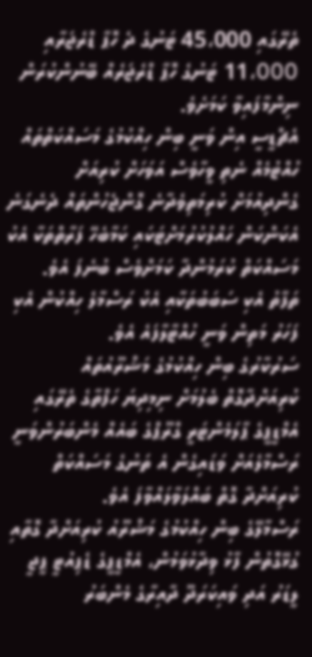ތެރޭގައި 45،000 ޓަނުގެ ދެ ހޮޕާ ޑްރެޖަރާއި 11،000 ޓަނުގެ ހޮޕާ ޑްރެޖަރެއް ބޭނުންކުރަން ނިންމާފައިވާ ކަމަށެވެ.
އެޗްޑީސީ އިން ވަނީ ބިން ހިއްކުމުގެ މަސައްކަތްތައް ހުއްޓުމެއް ނެތި ވީހާވެސް އަވަހަށް ކުރިއަށް ގެންދިއުމަށް ކުރިމަތިވެދާނެ ގޮންޖެހުންތައް ދެނެގަނެ އެކަންކަން ހައްލުކުރުމަށްޓަކައި ކަމާބެހޭ ފަރާތްތަކާ އެކު މަސައްކަތް ކުރަމުންދާ ކަމަށްވެސް ބުނެފަ އެވެ.
ތަފާތު އެކި ސަބަބުތަކާއި އެކު ރަސްމާލެ ހިއްކުން އެކި ފަހަރު މަތިން ވަނީ ހުއްޓާލާފައެ އެވެ.
ސަރުކާރުގެ ބިން ހިއްކުމުގެ މަޝްރޫއުތައް ކުރިއަށްދާގޮތް ބެލުމަށް ނިމިދިޔަ ހަފްތާގެ ތެރޭގައި އެމްޑީޕީގެ ޕާލަމެންޓަރީ ގްރޫޕްގެ ބައެއް މެންބަރުންވަނީ ރަސްމާލެއަށް ވަޑައިގެން އެ ތަނުގެ މަސައްކަތް ކުރިއަށްދާ ގޮތް ބައްލަވާލައްވާފަ އެވެ.
ރަސްމާލޭގެ ބިން ހިއްކުމުގެ މަޝްރޫއު ކުރިއަށްދާ ގޮތާއި ގުޅޭގޮތުން ފާޅު ވިދާޅުވަމުން، އެމްޑީޕީގެ ޑެޕިއުޓީ ޕީޖީ ލީޑަރު އަދި ވައިކަރަދޫ ދާއިރާގެ މެންބަރު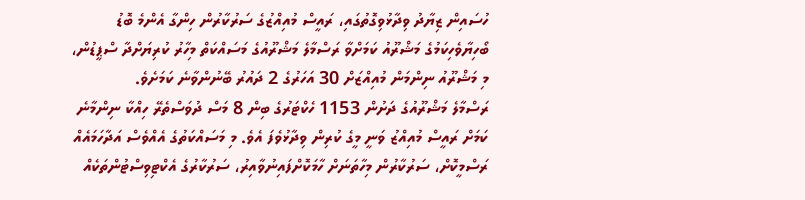ހުސައިން ޒިޔާދު ވިދާޅުވިގޮތުގައި، ރައީސް މުއިއްޒުގެ ސަރުކާރުން ހިންގާ އެންމެ ބޮޑު ބޯހިޔާވެހިކަމުގެ މަޝްރޫއު ކަމަށްވާ ރަސްމާލެ މަޝްރޫއުގެ މަސައްކަތް މިހާރު ކުރިޔަށްދާ ސްޕީޑުން، މި މަޝްރޫއު ނިންމަން މުއިއްޒަށް 30 އަހަރުގެ 2 ދައުރު ބޭނުންވާނެ ކަމަށެވެ.
ރަސްމާލެ މަޝްރޫއުގެ ދަށުން 1153 ހެކްޓަރުގެ ބިން 8 މަސް ދުވަސްތެރޭ ހިއްކާ ނިންމާނެ ކަމަށް ރައީސް މުއިއްޒު ވަނީ މީގެ ކުރިން ވިދާޅުވެފަ އެވެ. މި މަސައްކަތުގެ އެއްވެސް އަދާހަމައެއް ރަސްމީކޮށް، ސަރުކާރުން މިހާތަނަށް ހާމަކޮށްފައިނުވާއިރު، ސަރުކާރުގެ އެކްޓިވިސްޓުންތަކެއް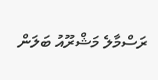ރަސްމާލެ މަޝްރޫއު ބަލަން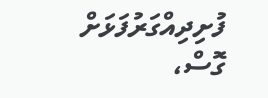ފުށިދިއްގަރުފަޅަށް ގޮސް،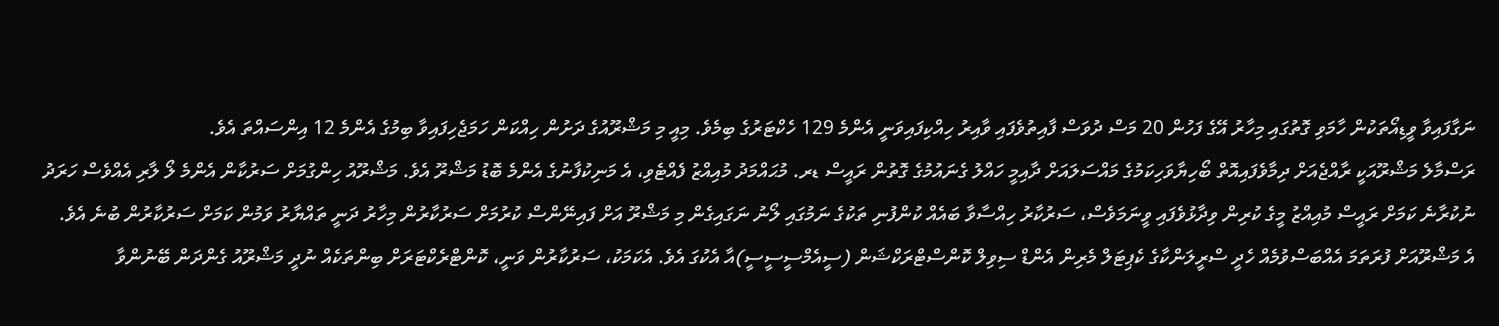ނަގާފައިވާ ވީޑިއޯތަކުން ހާމަވި ގޮތުގައި މިހާރު އޭގެ ފަހުން 20 މަސް ދުވަސް ފާއިތުވެފައި ވާއިރު ހިއްކިފައިވަނީ އެންމެ 129 ހެކްޓަރުގެ ބިމެވެ. މިއީ މި މަޝްރޫއުގެ ދަށުން ހިއްކަން ހަމަޖެހިފައިވާ ބިމުގެ އެންމެ 12 އިންސައްތަ އެވެ.
ރަސްމާލެ މަޝްރޫއަކީ ރާއްޖެއަށް ދިމާވެފައިއޮތް ބޯހިޔާވަހިކަމުގެ މައްސަލައަށް ދާއިމީ ހައްލު ގެނައުމުގެ ގޮތުން ރައީސް ޑރ. މުޙައްމަދު މުއިއްޒު ފެއްޓެވި، އެ މަނިކުފާނުގެ އެންމެ ބޮޑު މަޝްރޫ އެވެ. މަޝްރޫއު ހިންގުމަށް ސަރުކާން އެންމެ ލޯ ލާރި އެއްވެސް ހަރަދު ނުކުރާނެ ކަމަށް ރައީސް މުއިއްޒު މީގެ ކުރިން ވިދާޅުވެފައި ވީނަމަވެސް، ސަރުކާރު ހިއްސާވާ ބައެއް ކުންފުނި ތަކުގެ ނަމުގައި ލޯނު ނަގައިގެން މި މަޝްރޫ އަށް ފައިނޭންސް ކުރުމަށް ސަރުކާރުން މިހާރު ދަނީ ތައްޔާރު ވަމުން ކަމަށް ސަރުކާރުން ބުނެ އެވެ.
އެ މަޝްރޫއަށް ފުރަތަމަ އެއްބަސްވުމެއް ހެދީ ސްރީލަންކާގެ ކެޕިޓަލް މެރިން އެންޑް ސިވިލް ކޮންސްޓްރަކްޝަން (ސީއެމްސީސީސީ)އާ އެކުގަ އެވެ. އެކަމަކު، ސަރުކާރުން ވަނީ، ކޮންޓްރެކްޓަރަށް ބިންތަކެއް ނުދީ މަޝްރޫއު ގެންދަން ބޭނުންވާ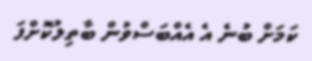ކަމަށް ބުނެ އެ އެއްބަސްވުން ބާތިލުކޮށްފަ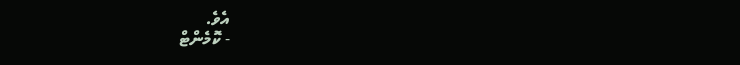އެވެ.
- ކޮމެންޓް